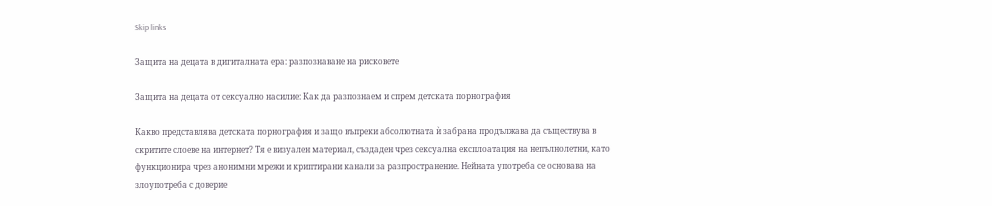Skip links

Защита на децата в дигиталната ера: разпознаване на рисковете

Защита на децата от сексуално насилие: Как да разпознаем и спрем детската порнография

Какво представлява детската порнография и защо въпреки абсолютната ѝ забрана продължава да съществува в скритите слоеве на интернет? Тя е визуален материал, създаден чрез сексуална експлоатация на непълнолетни, като функционира чрез анонимни мрежи и криптирани канали за разпространение. Нейната употреба се основава на злоупотреба с доверие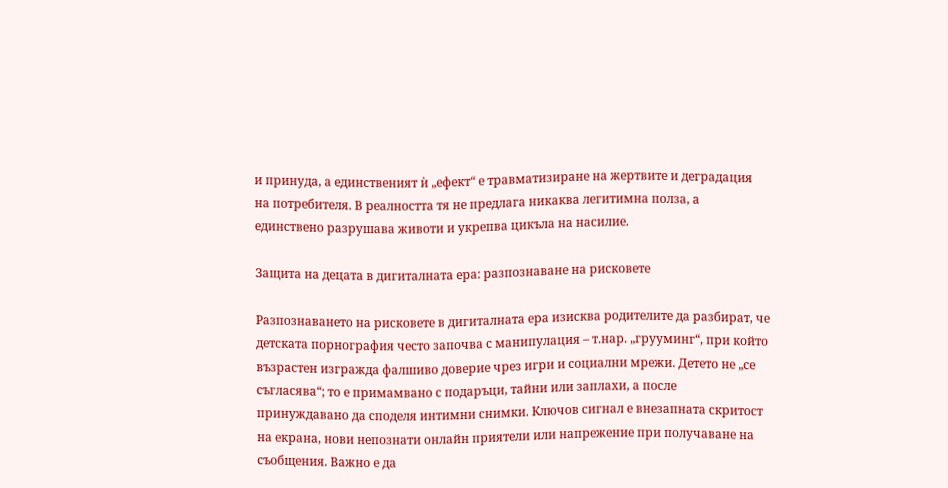и принуда, а единственият ѝ „ефект“ е травматизиране на жертвите и деградация на потребителя. В реалността тя не предлага никаква легитимна полза, а единствено разрушава животи и укрепва цикъла на насилие.

Защита на децата в дигиталната ера: разпознаване на рисковете

Разпознаването на рисковете в дигиталната ера изисква родителите да разбират, че детската порнография често започва с манипулация – т.нар. „грууминг“, при който възрастен изгражда фалшиво доверие чрез игри и социални мрежи. Детето не „се съгласява“; то е примамвано с подаръци, тайни или заплахи, а после принуждавано да споделя интимни снимки. Ключов сигнал е внезапната скритост на екрана, нови непознати онлайн приятели или напрежение при получаване на съобщения. Важно е да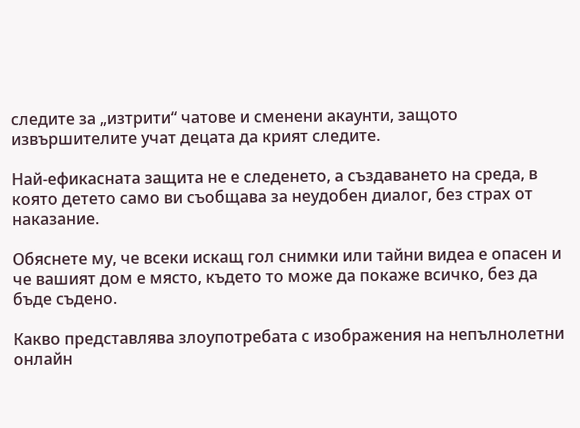следите за „изтрити“ чатове и сменени акаунти, защото извършителите учат децата да крият следите.

Най-ефикасната защита не е следенето, а създаването на среда, в която детето само ви съобщава за неудобен диалог, без страх от наказание.

Обяснете му, че всеки искащ гол снимки или тайни видеа е опасен и че вашият дом е място, където то може да покаже всичко, без да бъде съдено.

Какво представлява злоупотребата с изображения на непълнолетни онлайн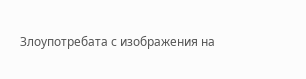Злоупотребата с изображения на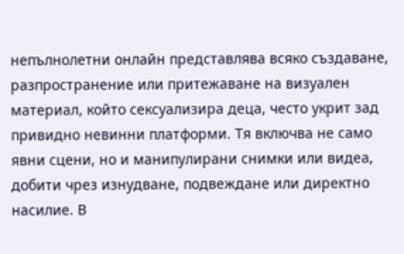непълнолетни онлайн представлява всяко създаване, разпространение или притежаване на визуален материал, който сексуализира деца, често укрит зад привидно невинни платформи. Тя включва не само явни сцени, но и манипулирани снимки или видеа, добити чрез изнудване, подвеждане или директно насилие. В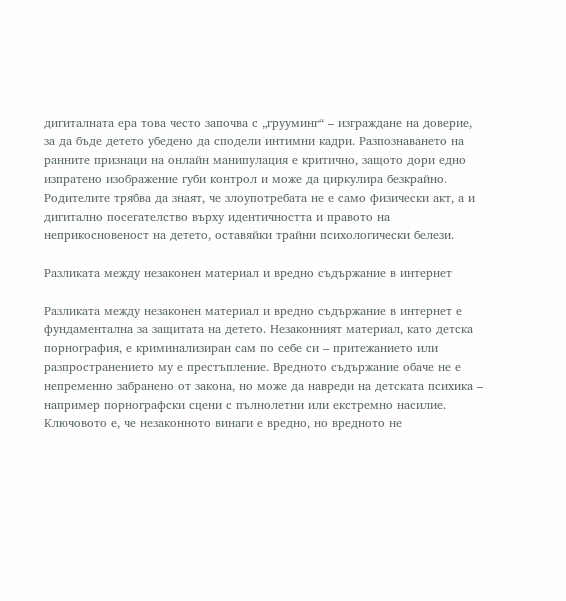дигиталната ера това често започва с „грууминг“ – изграждане на доверие, за да бъде детето убедено да сподели интимни кадри. Разпознаването на ранните признаци на онлайн манипулация е критично, защото дори едно изпратено изображение губи контрол и може да циркулира безкрайно. Родителите трябва да знаят, че злоупотребата не е само физически акт, а и дигитално посегателство върху идентичността и правото на неприкосновеност на детето, оставяйки трайни психологически белези.

Разликата между незаконен материал и вредно съдържание в интернет

Разликата между незаконен материал и вредно съдържание в интернет е фундаментална за защитата на детето. Незаконният материал, като детска порнография, е криминализиран сам по себе си – притежанието или разпространението му е престъпление. Вредното съдържание обаче не е непременно забранено от закона, но може да навреди на детската психика – например порнографски сцени с пълнолетни или екстремно насилие. Ключовото е, че незаконното винаги е вредно, но вредното не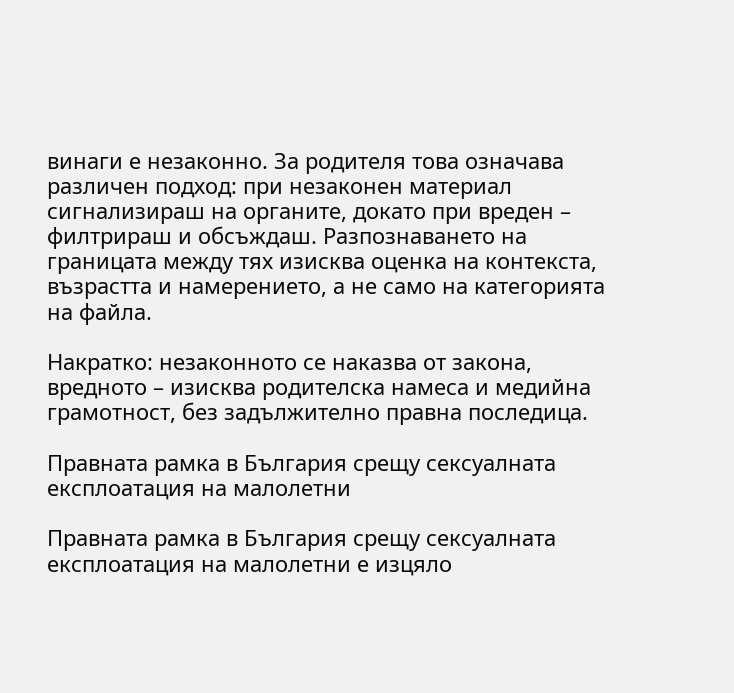винаги е незаконно. За родителя това означава различен подход: при незаконен материал сигнализираш на органите, докато при вреден – филтрираш и обсъждаш. Разпознаването на границата между тях изисква оценка на контекста, възрастта и намерението, а не само на категорията на файла.

Накратко: незаконното се наказва от закона, вредното – изисква родителска намеса и медийна грамотност, без задължително правна последица.

Правната рамка в България срещу сексуалната експлоатация на малолетни

Правната рамка в България срещу сексуалната експлоатация на малолетни е изцяло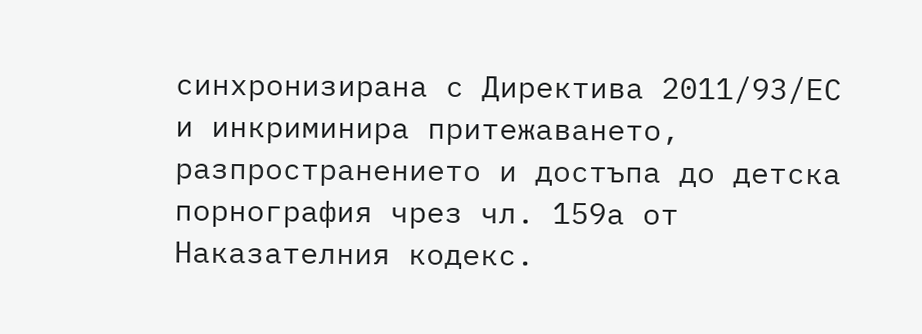синхронизирана с Директива 2011/93/ЕС и инкриминира притежаването, разпространението и достъпа до детска порнография чрез чл. 159а от Наказателния кодекс.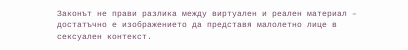Законът не прави разлика между виртуален и реален материал – достатъчно е изображението да представя малолетно лице в сексуален контекст.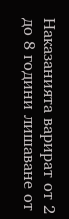Наказанията варират от 2 до 8 години лишаване от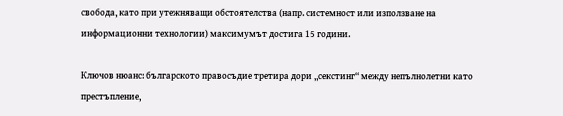свобода, като при утежняващи обстоятелства (напр. системност или използване на информационни технологии) максимумът достига 15 години.

Ключов нюанс: българското правосъдие третира дори „секстинг“ между непълнолетни като престъпление,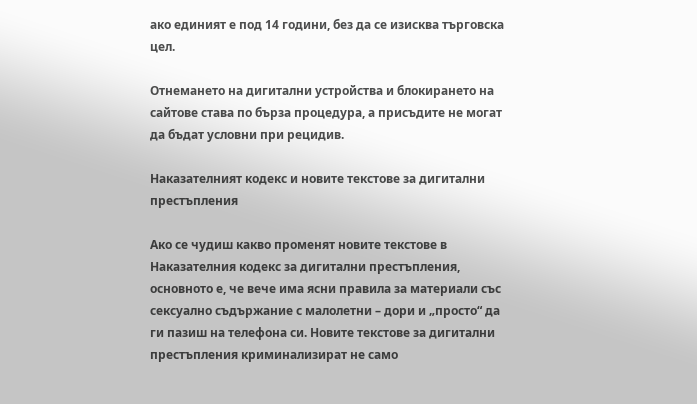ако единият е под 14 години, без да се изисква търговска цел.

Отнемането на дигитални устройства и блокирането на сайтове става по бърза процедура, а присъдите не могат да бъдат условни при рецидив.

Наказателният кодекс и новите текстове за дигитални престъпления

Ако се чудиш какво променят новите текстове в Наказателния кодекс за дигитални престъпления, основното е, че вече има ясни правила за материали със сексуално съдържание с малолетни – дори и „просто“ да ги пазиш на телефона си. Новите текстове за дигитални престъпления криминализират не само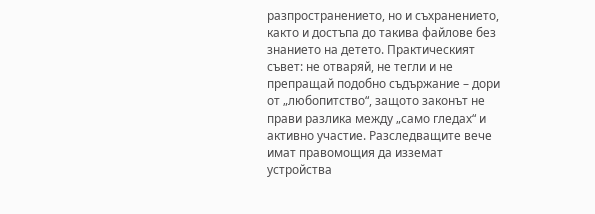разпространението, но и съхранението, както и достъпа до такива файлове без знанието на детето. Практическият съвет: не отваряй, не тегли и не препращай подобно съдържание – дори от „любопитство“, защото законът не прави разлика между „само гледах“ и активно участие. Разследващите вече имат правомощия да изземат устройства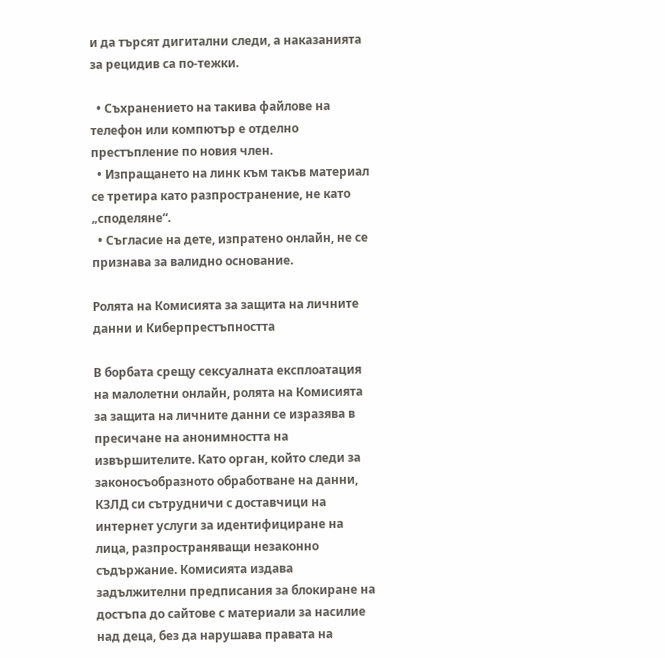и да търсят дигитални следи, а наказанията за рецидив са по-тежки.

  • Съхранението на такива файлове на телефон или компютър е отделно престъпление по новия член.
  • Изпращането на линк към такъв материал се третира като разпространение, не като „споделяне“.
  • Съгласие на дете, изпратено онлайн, не се признава за валидно основание.

Ролята на Комисията за защита на личните данни и Киберпрестъпността

В борбата срещу сексуалната експлоатация на малолетни онлайн, ролята на Комисията за защита на личните данни се изразява в пресичане на анонимността на извършителите. Като орган, който следи за законосъобразното обработване на данни, КЗЛД си сътрудничи с доставчици на интернет услуги за идентифициране на лица, разпространяващи незаконно съдържание. Комисията издава задължителни предписания за блокиране на достъпа до сайтове с материали за насилие над деца, без да нарушава правата на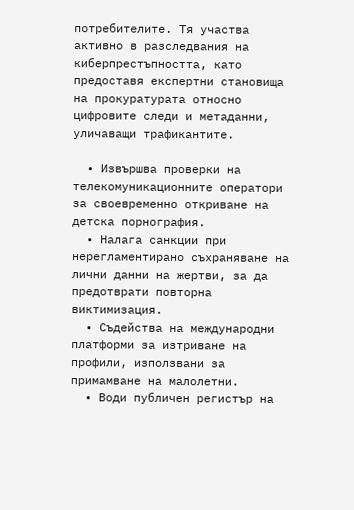потребителите. Тя участва активно в разследвания на киберпрестъпността, като предоставя експертни становища на прокуратурата относно цифровите следи и метаданни, уличаващи трафикантите.

  • Извършва проверки на телекомуникационните оператори за своевременно откриване на детска порнография.
  • Налага санкции при нерегламентирано съхраняване на лични данни на жертви, за да предотврати повторна виктимизация.
  • Съдейства на международни платформи за изтриване на профили, използвани за примамване на малолетни.
  • Води публичен регистър на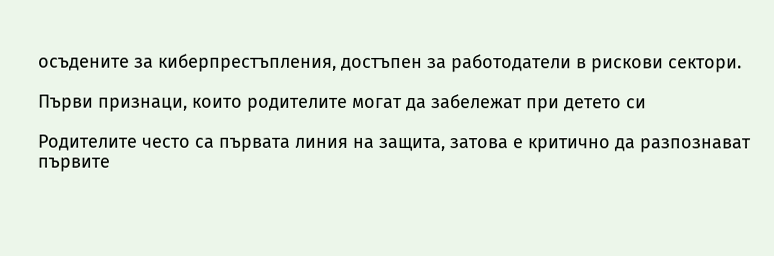осъдените за киберпрестъпления, достъпен за работодатели в рискови сектори.

Първи признаци, които родителите могат да забележат при детето си

Родителите често са първата линия на защита, затова е критично да разпознават първите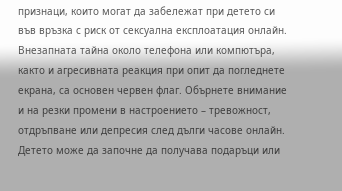признаци, които могат да забележат при детето си във връзка с риск от сексуална експлоатация онлайн. Внезапната тайна около телефона или компютъра, както и агресивната реакция при опит да погледнете екрана, са основен червен флаг. Обърнете внимание и на резки промени в настроението – тревожност, отдръпване или депресия след дълги часове онлайн. Детето може да започне да получава подаръци или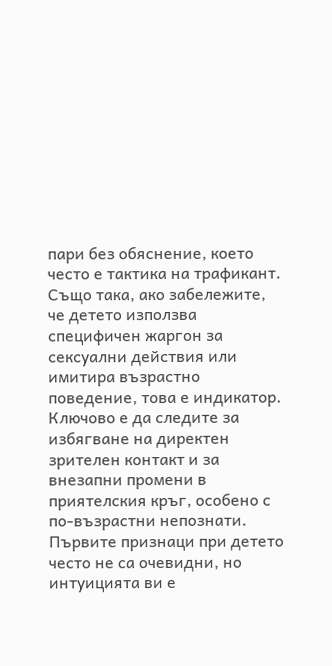пари без обяснение, което често е тактика на трафикант. Също така, ако забележите, че детето използва специфичен жаргон за сексуални действия или имитира възрастно поведение, това е индикатор. Ключово е да следите за избягване на директен зрителен контакт и за внезапни промени в приятелския кръг, особено с по-възрастни непознати. Първите признаци при детето често не са очевидни, но интуицията ви е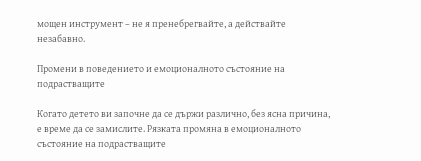мощен инструмент – не я пренебрегвайте, а действайте незабавно.

Промени в поведението и емоционалното състояние на подрастващите

Когато детето ви започне да се държи различно, без ясна причина, е време да се замислите. Рязката промяна в емоционалното състояние на подрастващите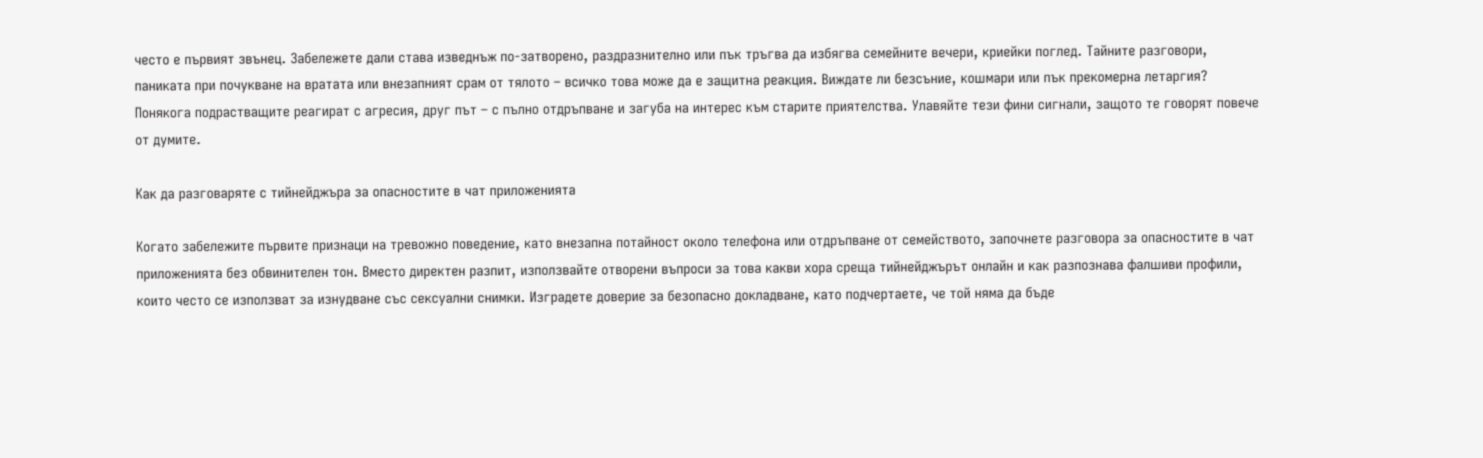често е първият звънец. Забележете дали става изведнъж по-затворено, раздразнително или пък тръгва да избягва семейните вечери, криейки поглед. Тайните разговори, паниката при почукване на вратата или внезапният срам от тялото – всичко това може да е защитна реакция. Виждате ли безсъние, кошмари или пък прекомерна летаргия? Понякога подрастващите реагират с агресия, друг път – с пълно отдръпване и загуба на интерес към старите приятелства. Улавяйте тези фини сигнали, защото те говорят повече от думите.

Как да разговаряте с тийнейджъра за опасностите в чат приложенията

Когато забележите първите признаци на тревожно поведение, като внезапна потайност около телефона или отдръпване от семейството, започнете разговора за опасностите в чат приложенията без обвинителен тон. Вместо директен разпит, използвайте отворени въпроси за това какви хора среща тийнейджърът онлайн и как разпознава фалшиви профили, които често се използват за изнудване със сексуални снимки. Изградете доверие за безопасно докладване, като подчертаете, че той няма да бъде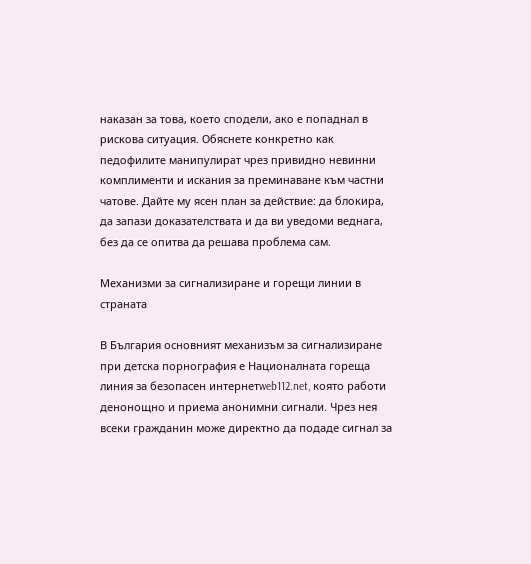наказан за това, което сподели, ако е попаднал в рискова ситуация. Обяснете конкретно как педофилите манипулират чрез привидно невинни комплименти и искания за преминаване към частни чатове. Дайте му ясен план за действие: да блокира, да запази доказателствата и да ви уведоми веднага, без да се опитва да решава проблема сам.

Механизми за сигнализиране и горещи линии в страната

В България основният механизъм за сигнализиране при детска порнография е Националната гореща линия за безопасен интернетweb112.net, която работи денонощно и приема анонимни сигнали. Чрез нея всеки гражданин може директно да подаде сигнал за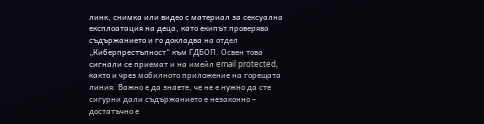линк, снимка или видео с материал за сексуална експлоатация на деца, като екипът проверява съдържанието и го докладва на отдел „Киберпрестъпност“ към ГДБОП. Освен това сигнали се приемат и на имейл email protected, както и чрез мобилното приложение на горещата линия. Важно е да знаете, че не е нужно да сте сигурни дали съдържанието е незаконно – достатъчно е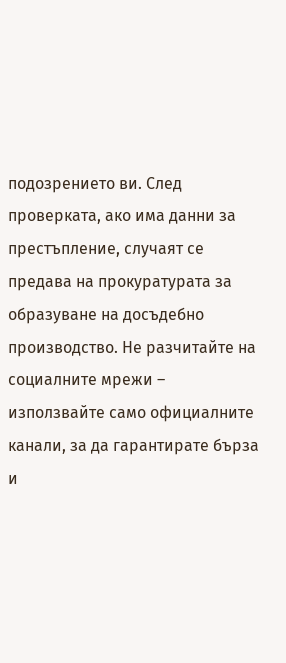подозрението ви. След проверката, ако има данни за престъпление, случаят се предава на прокуратурата за образуване на досъдебно производство. Не разчитайте на социалните мрежи – използвайте само официалните канали, за да гарантирате бърза и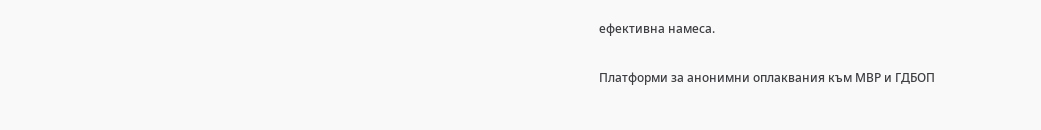ефективна намеса.

Платформи за анонимни оплаквания към МВР и ГДБОП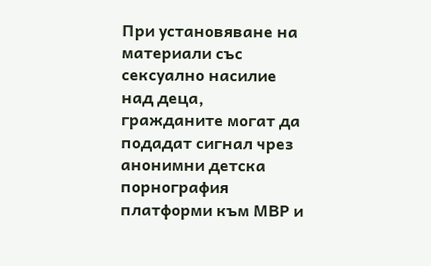При установяване на материали със сексуално насилие над деца, гражданите могат да подадат сигнал чрез анонимни детска порнография платформи към МВР и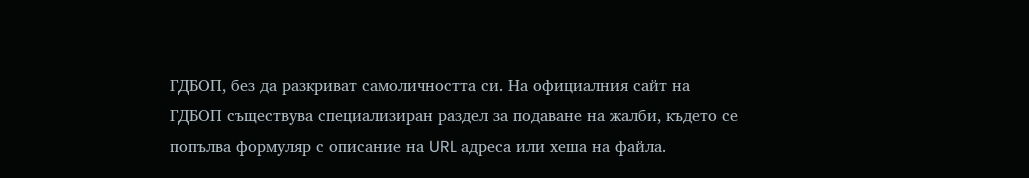ГДБОП, без да разкриват самоличността си. На официалния сайт на ГДБОП съществува специализиран раздел за подаване на жалби, където се попълва формуляр с описание на URL адреса или хеша на файла.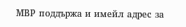МВР поддържа и имейл адрес за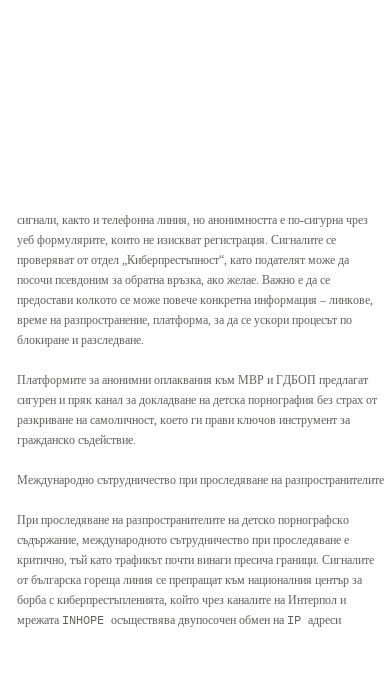сигнали, както и телефонна линия, но анонимността е по-сигурна чрез уеб формулярите, които не изискват регистрация. Сигналите се проверяват от отдел „Киберпрестъпност“, като подателят може да посочи псевдоним за обратна връзка, ако желае. Важно е да се предостави колкото се може повече конкретна информация – линкове, време на разпространение, платформа, за да се ускори процесът по блокиране и разследване.

Платформите за анонимни оплаквания към МВР и ГДБОП предлагат сигурен и пряк канал за докладване на детска порнография без страх от разкриване на самоличност, което ги прави ключов инструмент за гражданско съдействие.

Международно сътрудничество при проследяване на разпространителите

При проследяване на разпространителите на детско порнографско съдържание, международното сътрудничество при проследяване е критично, тъй като трафикът почти винаги пресича граници. Сигналите от българска гореща линия се препращат към националния център за борба с киберпрестъпленията, който чрез каналите на Интерпол и мрежата INHOPE осъществява двупосочен обмен на IP адреси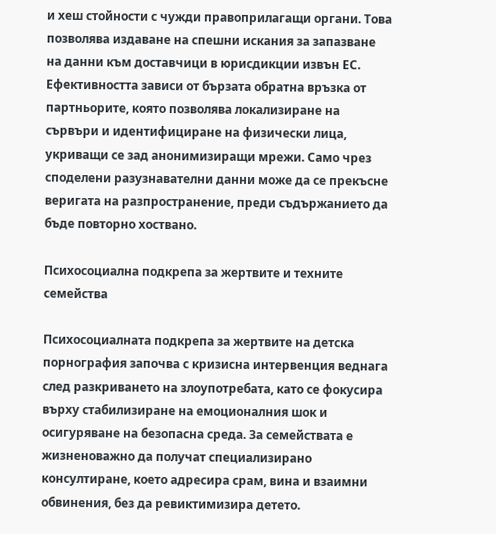и хеш стойности с чужди правоприлагащи органи. Това позволява издаване на спешни искания за запазване на данни към доставчици в юрисдикции извън ЕС. Ефективността зависи от бързата обратна връзка от партньорите, която позволява локализиране на сървъри и идентифициране на физически лица, укриващи се зад анонимизиращи мрежи. Само чрез споделени разузнавателни данни може да се прекъсне веригата на разпространение, преди съдържанието да бъде повторно хоствано.

Психосоциална подкрепа за жертвите и техните семейства

Психосоциалната подкрепа за жертвите на детска порнография започва с кризисна интервенция веднага след разкриването на злоупотребата, като се фокусира върху стабилизиране на емоционалния шок и осигуряване на безопасна среда. За семействата е жизненоважно да получат специализирано консултиране, което адресира срам, вина и взаимни обвинения, без да ревиктимизира детето.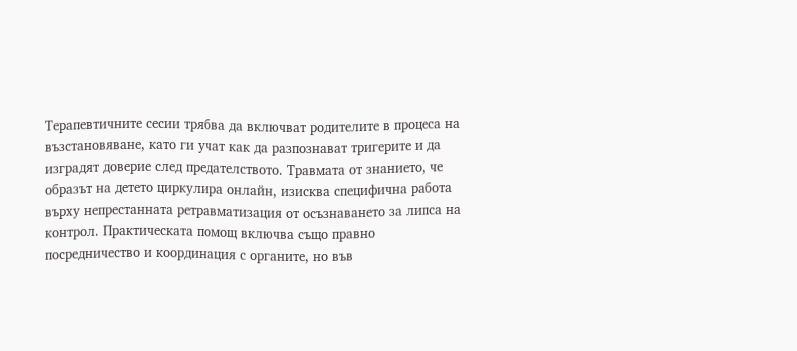Терапевтичните сесии трябва да включват родителите в процеса на възстановяване, като ги учат как да разпознават тригерите и да изградят доверие след предателството. Травмата от знанието, че образът на детето циркулира онлайн, изисква специфична работа върху непрестанната ретравматизация от осъзнаването за липса на контрол. Практическата помощ включва също правно посредничество и координация с органите, но във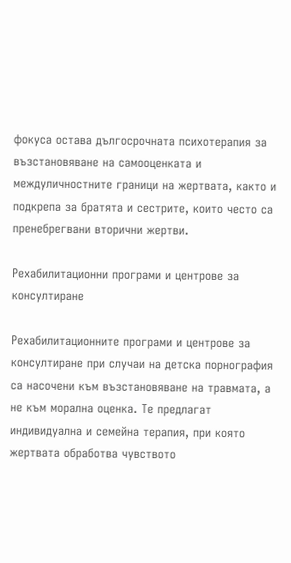фокуса остава дългосрочната психотерапия за възстановяване на самооценката и междуличностните граници на жертвата, както и подкрепа за братята и сестрите, които често са пренебрегвани вторични жертви.

Рехабилитационни програми и центрове за консултиране

Рехабилитационните програми и центрове за консултиране при случаи на детска порнография са насочени към възстановяване на травмата, а не към морална оценка. Те предлагат индивидуална и семейна терапия, при която жертвата обработва чувството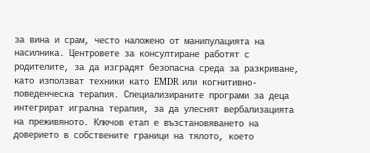за вина и срам, често наложено от манипулацията на насилника. Центровете за консултиране работят с родителите, за да изградят безопасна среда за разкриване, като използват техники като EMDR или когнитивно-поведенческа терапия. Специализираните програми за деца интегрират игрална терапия, за да улеснят вербализацията на преживяното. Ключов етап е възстановяването на доверието в собствените граници на тялото, което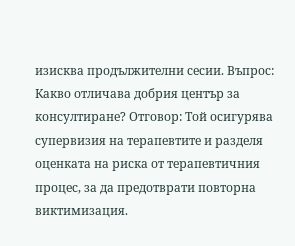изисква продължителни сесии. Въпрос: Какво отличава добрия център за консултиране? Отговор: Той осигурява супервизия на терапевтите и разделя оценката на риска от терапевтичния процес, за да предотврати повторна виктимизация.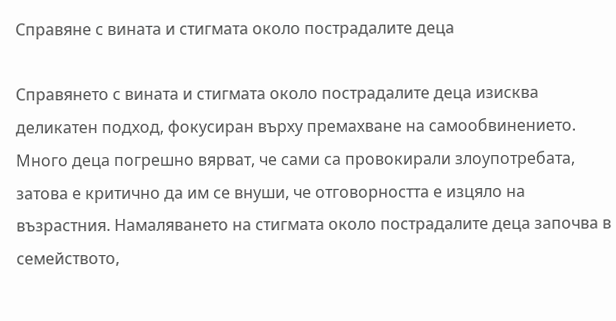Справяне с вината и стигмата около пострадалите деца

Справянето с вината и стигмата около пострадалите деца изисква деликатен подход, фокусиран върху премахване на самообвинението. Много деца погрешно вярват, че сами са провокирали злоупотребата, затова е критично да им се внуши, че отговорността е изцяло на възрастния. Намаляването на стигмата около пострадалите деца започва в семейството,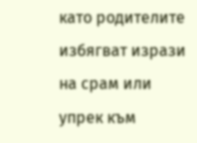като родителите избягват изрази на срам или упрек към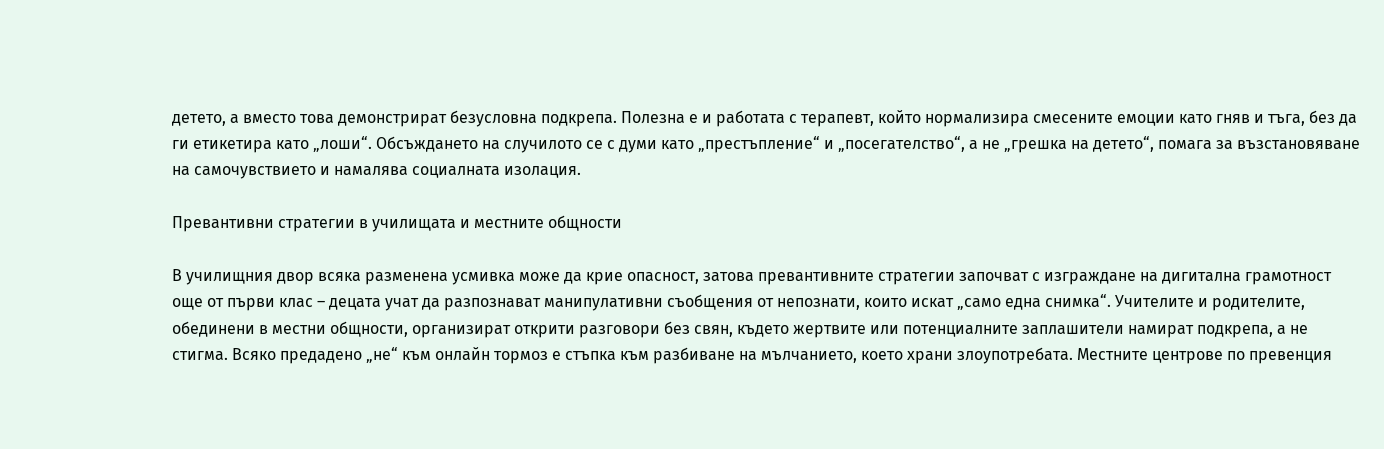детето, а вместо това демонстрират безусловна подкрепа. Полезна е и работата с терапевт, който нормализира смесените емоции като гняв и тъга, без да ги етикетира като „лоши“. Обсъждането на случилото се с думи като „престъпление“ и „посегателство“, а не „грешка на детето“, помага за възстановяване на самочувствието и намалява социалната изолация.

Превантивни стратегии в училищата и местните общности

В училищния двор всяка разменена усмивка може да крие опасност, затова превантивните стратегии започват с изграждане на дигитална грамотност още от първи клас – децата учат да разпознават манипулативни съобщения от непознати, които искат „само една снимка“. Учителите и родителите, обединени в местни общности, организират открити разговори без свян, където жертвите или потенциалните заплашители намират подкрепа, а не стигма. Всяко предадено „не“ към онлайн тормоз е стъпка към разбиване на мълчанието, което храни злоупотребата. Местните центрове по превенция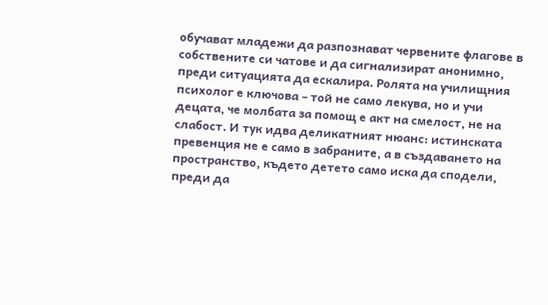обучават младежи да разпознават червените флагове в собствените си чатове и да сигнализират анонимно, преди ситуацията да ескалира. Ролята на училищния психолог е ключова – той не само лекува, но и учи децата, че молбата за помощ е акт на смелост, не на слабост. И тук идва деликатният нюанс: истинската превенция не е само в забраните, а в създаването на пространство, където детето само иска да сподели, преди да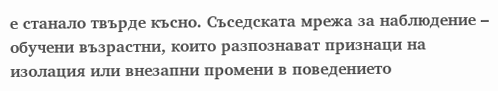е станало твърде късно. Съседската мрежа за наблюдение – обучени възрастни, които разпознават признаци на изолация или внезапни промени в поведението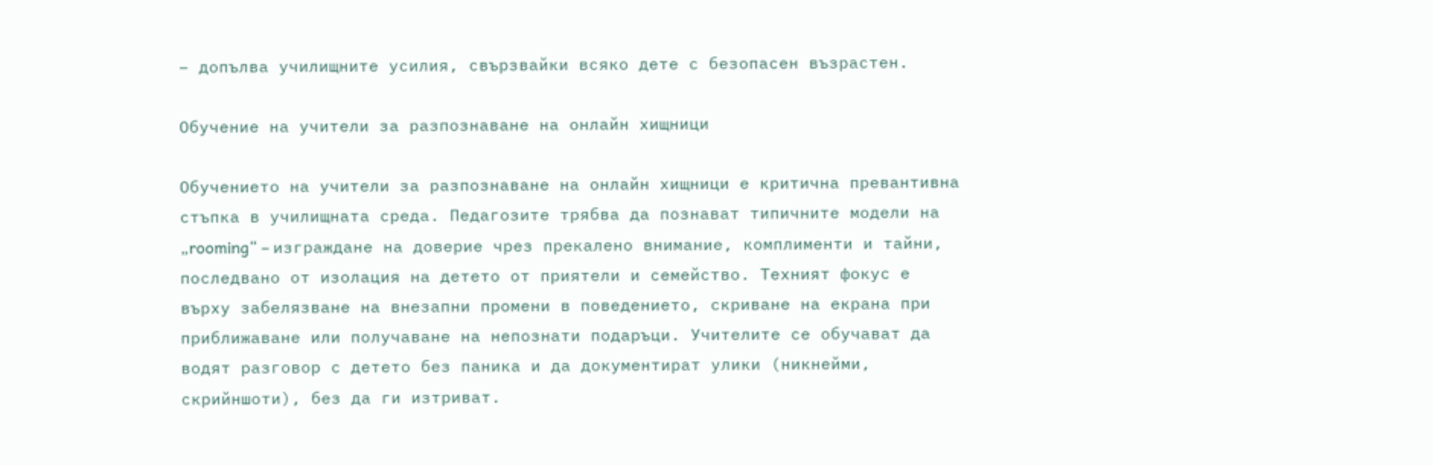– допълва училищните усилия, свързвайки всяко дете с безопасен възрастен.

Обучение на учители за разпознаване на онлайн хищници

Обучението на учители за разпознаване на онлайн хищници е критична превантивна стъпка в училищната среда. Педагозите трябва да познават типичните модели на „rooming“ – изграждане на доверие чрез прекалено внимание, комплименти и тайни, последвано от изолация на детето от приятели и семейство. Техният фокус е върху забелязване на внезапни промени в поведението, скриване на екрана при приближаване или получаване на непознати подаръци. Учителите се обучават да водят разговор с детето без паника и да документират улики (никнейми, скрийншоти), без да ги изтриват.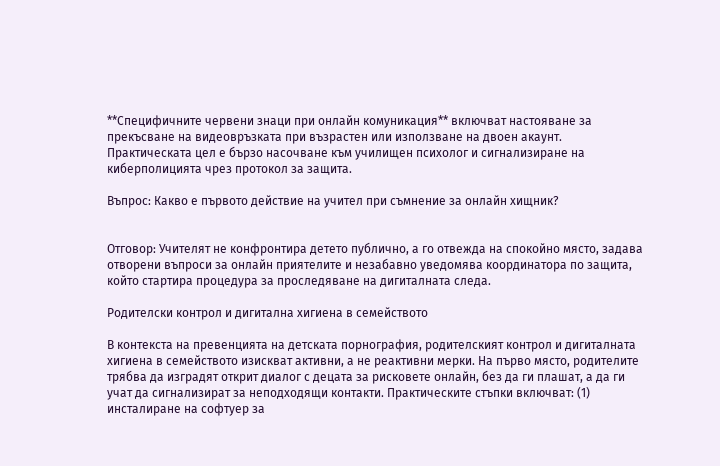**Специфичните червени знаци при онлайн комуникация** включват настояване за прекъсване на видеовръзката при възрастен или използване на двоен акаунт. Практическата цел е бързо насочване към училищен психолог и сигнализиране на киберполицията чрез протокол за защита.

Въпрос: Какво е първото действие на учител при съмнение за онлайн хищник?


Отговор: Учителят не конфронтира детето публично, а го отвежда на спокойно място, задава отворени въпроси за онлайн приятелите и незабавно уведомява координатора по защита, който стартира процедура за проследяване на дигиталната следа.

Родителски контрол и дигитална хигиена в семейството

В контекста на превенцията на детската порнография, родителският контрол и дигиталната хигиена в семейството изискват активни, а не реактивни мерки. На първо място, родителите трябва да изградят открит диалог с децата за рисковете онлайн, без да ги плашат, а да ги учат да сигнализират за неподходящи контакти. Практическите стъпки включват: (1) инсталиране на софтуер за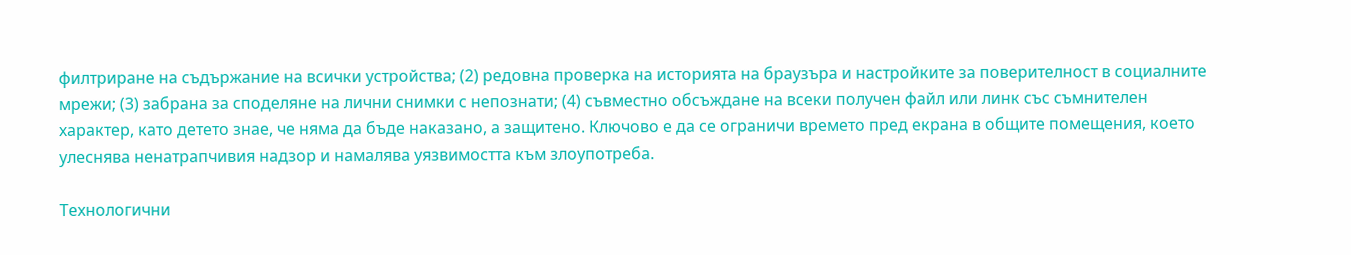филтриране на съдържание на всички устройства; (2) редовна проверка на историята на браузъра и настройките за поверителност в социалните мрежи; (3) забрана за споделяне на лични снимки с непознати; (4) съвместно обсъждане на всеки получен файл или линк със съмнителен характер, като детето знае, че няма да бъде наказано, а защитено. Ключово е да се ограничи времето пред екрана в общите помещения, което улеснява ненатрапчивия надзор и намалява уязвимостта към злоупотреба.

Технологични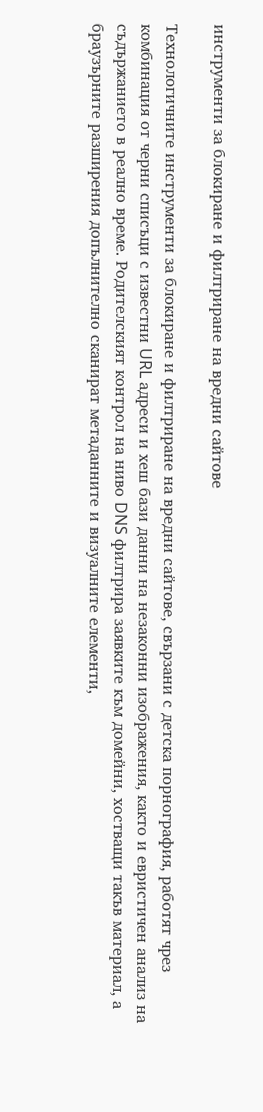инструменти за блокиране и филтриране на вредни сайтове

Технологичните инструменти за блокиране и филтриране на вредни сайтове, свързани с детска порнография, работят чрез комбинация от черни списъци с известни URL адреси и хеш бази данни на незаконни изображения, както и евристичен анализ на съдържанието в реално време. Родителският контрол на ниво DNS филтрира заявките към домейни, хостващи такъв материал, а браузърните разширения допълнително сканират метаданните и визуалните елементи,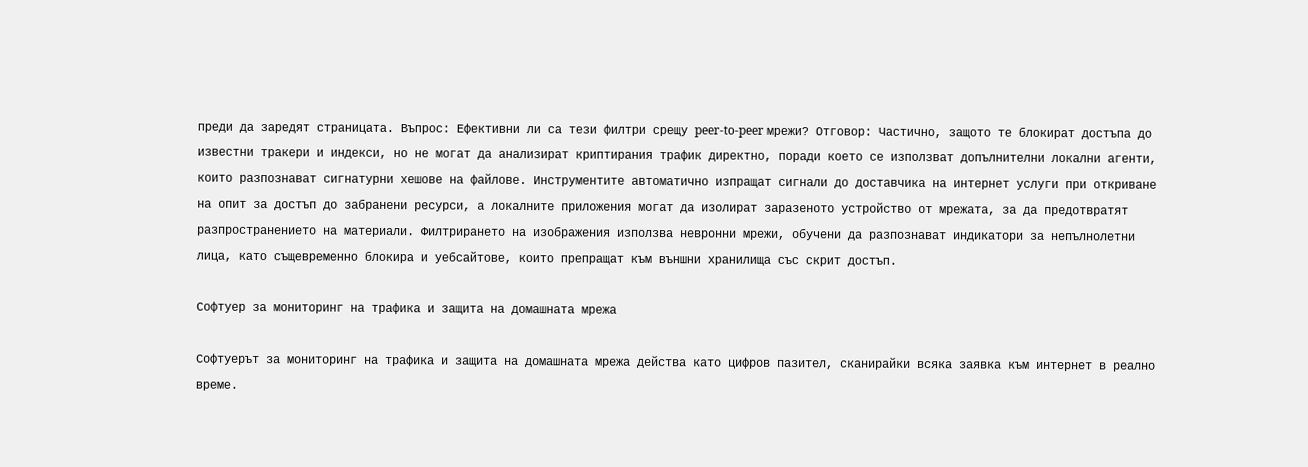преди да заредят страницата. Въпрос: Ефективни ли са тези филтри срещу peer-to-peer мрежи? Отговор: Частично, защото те блокират достъпа до известни тракери и индекси, но не могат да анализират криптирания трафик директно, поради което се използват допълнителни локални агенти, които разпознават сигнатурни хешове на файлове. Инструментите автоматично изпращат сигнали до доставчика на интернет услуги при откриване на опит за достъп до забранени ресурси, а локалните приложения могат да изолират заразеното устройство от мрежата, за да предотвратят разпространението на материали. Филтрирането на изображения използва невронни мрежи, обучени да разпознават индикатори за непълнолетни лица, като същевременно блокира и уебсайтове, които препращат към външни хранилища със скрит достъп.

Софтуер за мониторинг на трафика и защита на домашната мрежа

Софтуерът за мониторинг на трафика и защита на домашната мрежа действа като цифров пазител, сканирайки всяка заявка към интернет в реално време.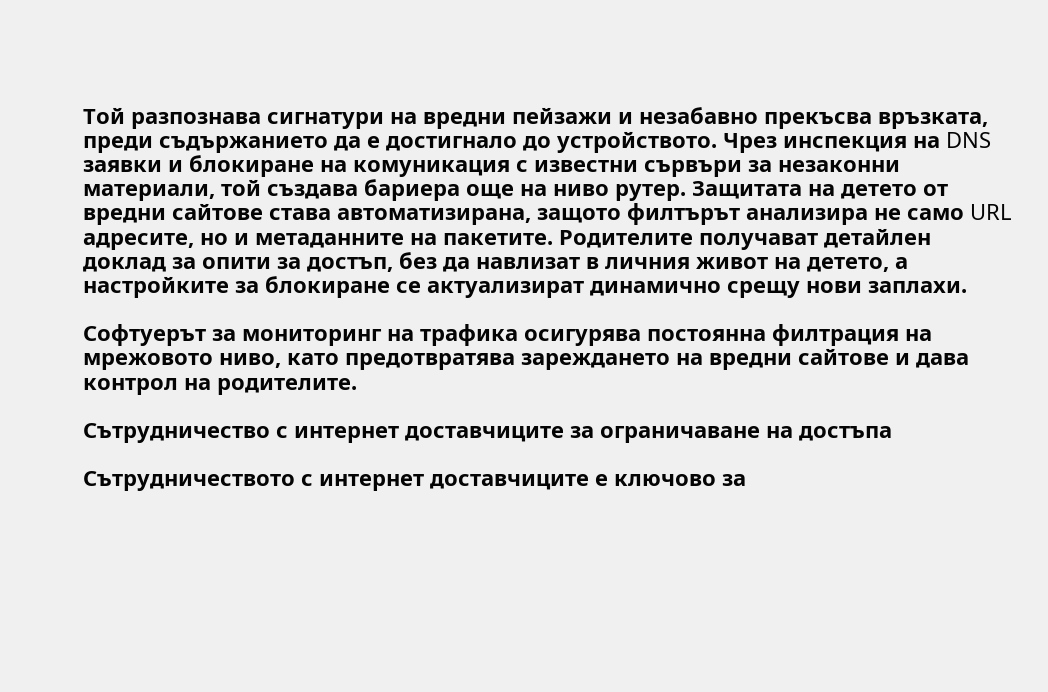Той разпознава сигнатури на вредни пейзажи и незабавно прекъсва връзката, преди съдържанието да е достигнало до устройството. Чрез инспекция на DNS заявки и блокиране на комуникация с известни сървъри за незаконни материали, той създава бариера още на ниво рутер. Защитата на детето от вредни сайтове става автоматизирана, защото филтърът анализира не само URL адресите, но и метаданните на пакетите. Родителите получават детайлен доклад за опити за достъп, без да навлизат в личния живот на детето, а настройките за блокиране се актуализират динамично срещу нови заплахи.

Софтуерът за мониторинг на трафика осигурява постоянна филтрация на мрежовото ниво, като предотвратява зареждането на вредни сайтове и дава контрол на родителите.

Сътрудничество с интернет доставчиците за ограничаване на достъпа

Сътрудничеството с интернет доставчиците е ключово за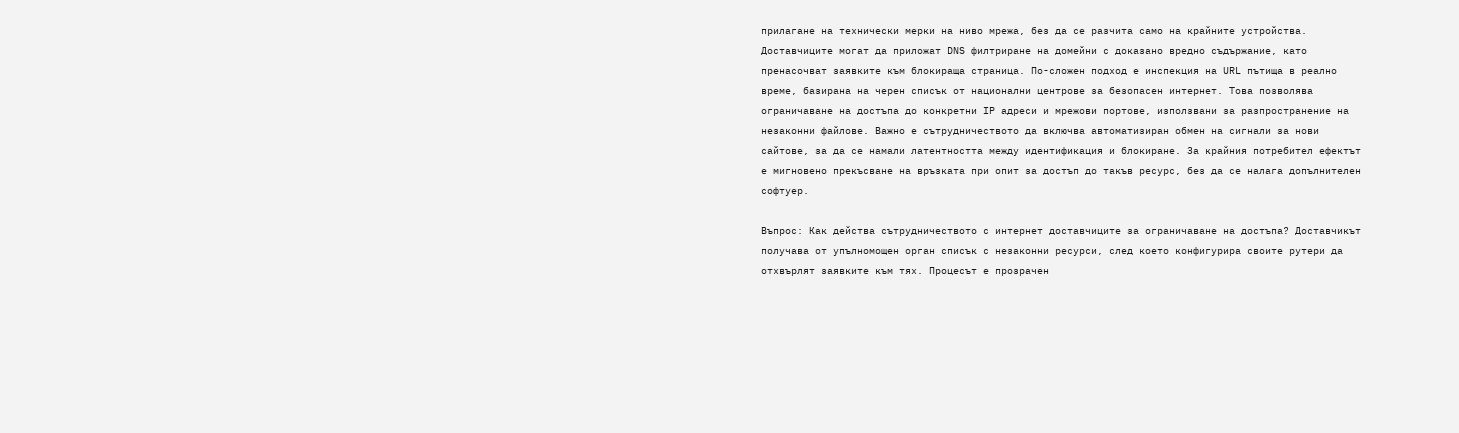прилагане на технически мерки на ниво мрежа, без да се разчита само на крайните устройства. Доставчиците могат да приложат DNS филтриране на домейни с доказано вредно съдържание, като пренасочват заявките към блокираща страница. По-сложен подход е инспекция на URL пътища в реално време, базирана на черен списък от национални центрове за безопасен интернет. Това позволява ограничаване на достъпа до конкретни IP адреси и мрежови портове, използвани за разпространение на незаконни файлове. Важно е сътрудничеството да включва автоматизиран обмен на сигнали за нови сайтове, за да се намали латентността между идентификация и блокиране. За крайния потребител ефектът е мигновено прекъсване на връзката при опит за достъп до такъв ресурс, без да се налага допълнителен софтуер.

Въпрос: Как действа сътрудничеството с интернет доставчиците за ограничаване на достъпа? Доставчикът получава от упълномощен орган списък с незаконни ресурси, след което конфигурира своите рутери да отхвърлят заявките към тях. Процесът е прозрачен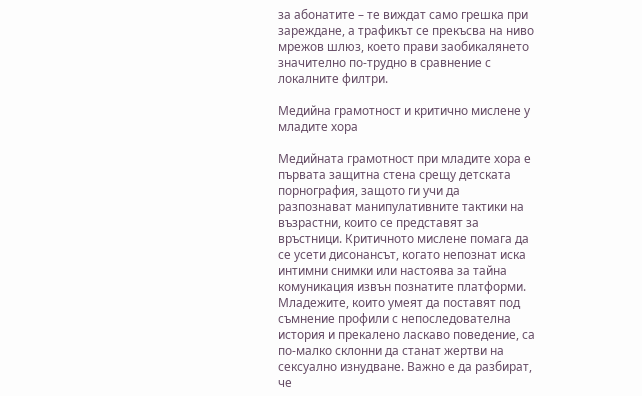за абонатите – те виждат само грешка при зареждане, а трафикът се прекъсва на ниво мрежов шлюз, което прави заобикалянето значително по-трудно в сравнение с локалните филтри.

Медийна грамотност и критично мислене у младите хора

Медийната грамотност при младите хора е първата защитна стена срещу детската порнография, защото ги учи да разпознават манипулативните тактики на възрастни, които се представят за връстници. Критичното мислене помага да се усети дисонансът, когато непознат иска интимни снимки или настоява за тайна комуникация извън познатите платформи. Младежите, които умеят да поставят под съмнение профили с непоследователна история и прекалено ласкаво поведение, са по-малко склонни да станат жертви на сексуално изнудване. Важно е да разбират, че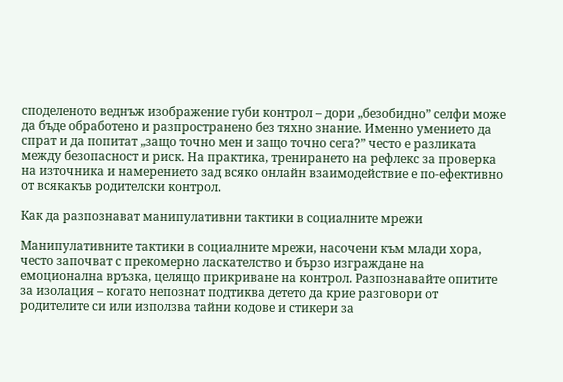споделеното веднъж изображение губи контрол – дори „безобидно” селфи може да бъде обработено и разпространено без тяхно знание. Именно умението да спрат и да попитат „защо точно мен и защо точно сега?” често е разликата между безопасност и риск. На практика, тренирането на рефлекс за проверка на източника и намерението зад всяко онлайн взаимодействие е по-ефективно от всякакъв родителски контрол.

Как да разпознават манипулативни тактики в социалните мрежи

Манипулативните тактики в социалните мрежи, насочени към млади хора, често започват с прекомерно ласкателство и бързо изграждане на емоционална връзка, целящо прикриване на контрол. Разпознавайте опитите за изолация – когато непознат подтиква детето да крие разговори от родителите си или използва тайни кодове и стикери за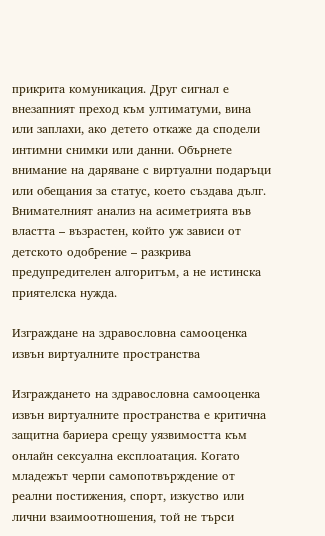прикрита комуникация. Друг сигнал е внезапният преход към ултиматуми, вина или заплахи, ако детето откаже да сподели интимни снимки или данни. Обърнете внимание на даряване с виртуални подаръци или обещания за статус, което създава дълг. Внимателният анализ на асиметрията във властта – възрастен, който уж зависи от детското одобрение – разкрива предупредителен алгоритъм, а не истинска приятелска нужда.

Изграждане на здравословна самооценка извън виртуалните пространства

Изграждането на здравословна самооценка извън виртуалните пространства е критична защитна бариера срещу уязвимостта към онлайн сексуална експлоатация. Когато младежът черпи самопотвърждение от реални постижения, спорт, изкуство или лични взаимоотношения, той не търси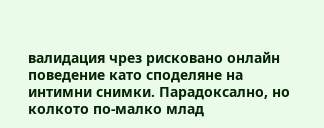валидация чрез рисковано онлайн поведение като споделяне на интимни снимки. Парадоксално, но колкото по-малко млад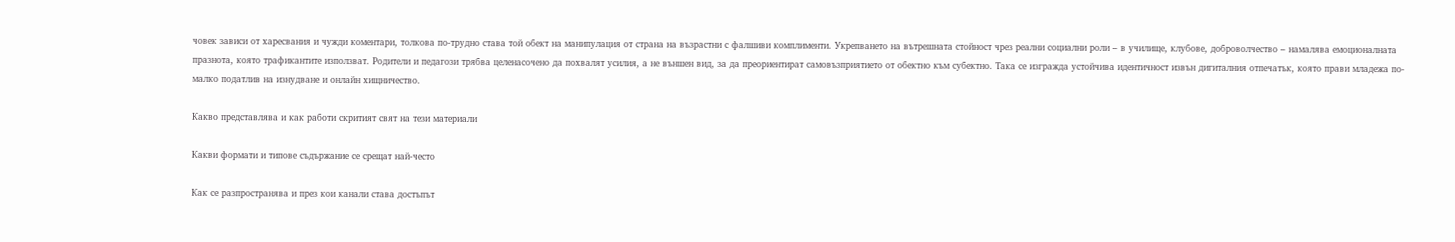човек зависи от харесвания и чужди коментари, толкова по-трудно става той обект на манипулация от страна на възрастни с фалшиви комплименти. Укрепването на вътрешната стойност чрез реални социални роли – в училище, клубове, доброволчество – намалява емоционалната празнота, която трафикантите използват. Родители и педагози трябва целенасочено да похвалят усилия, а не външен вид, за да преориентират самовъзприятието от обектно към субектно. Така се изгражда устойчива идентичност извън дигиталния отпечатък, която прави младежа по-малко податлив на изнудване и онлайн хищничество.

Какво представлява и как работи скритият свят на тези материали

Какви формати и типове съдържание се срещат най-често

Как се разпространява и през кои канали става достъпът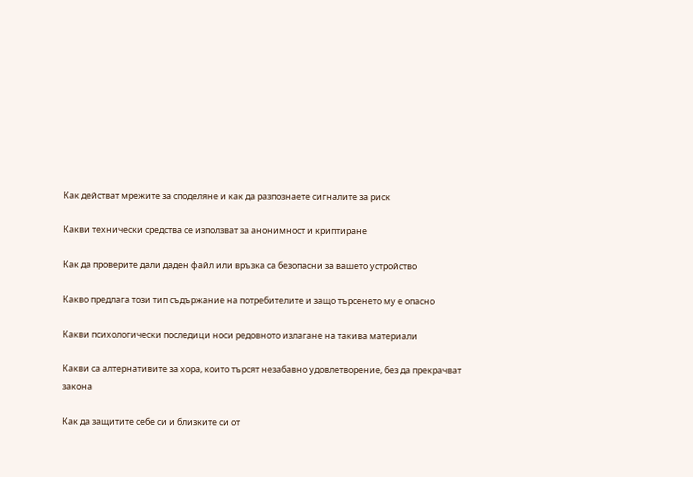Как действат мрежите за споделяне и как да разпознаете сигналите за риск

Какви технически средства се използват за анонимност и криптиране

Как да проверите дали даден файл или връзка са безопасни за вашето устройство

Какво предлага този тип съдържание на потребителите и защо търсенето му е опасно

Какви психологически последици носи редовното излагане на такива материали

Какви са алтернативите за хора, които търсят незабавно удовлетворение, без да прекрачват закона

Как да защитите себе си и близките си от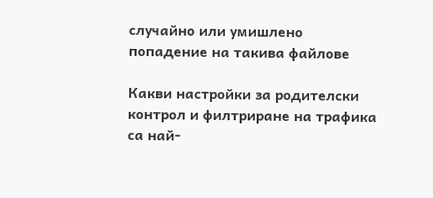случайно или умишлено попадение на такива файлове

Какви настройки за родителски контрол и филтриране на трафика са най-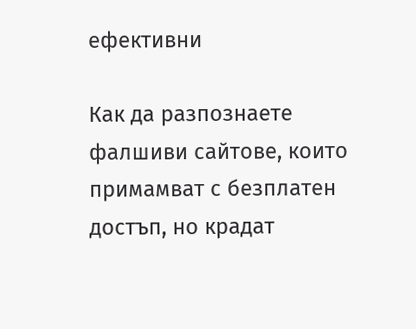ефективни

Как да разпознаете фалшиви сайтове, които примамват с безплатен достъп, но крадат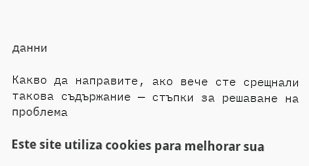данни

Какво да направите, ако вече сте срещнали такова съдържание — стъпки за решаване на проблема

Este site utiliza cookies para melhorar sua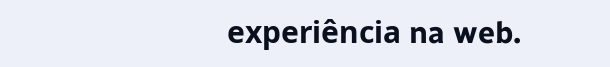experiência na web.